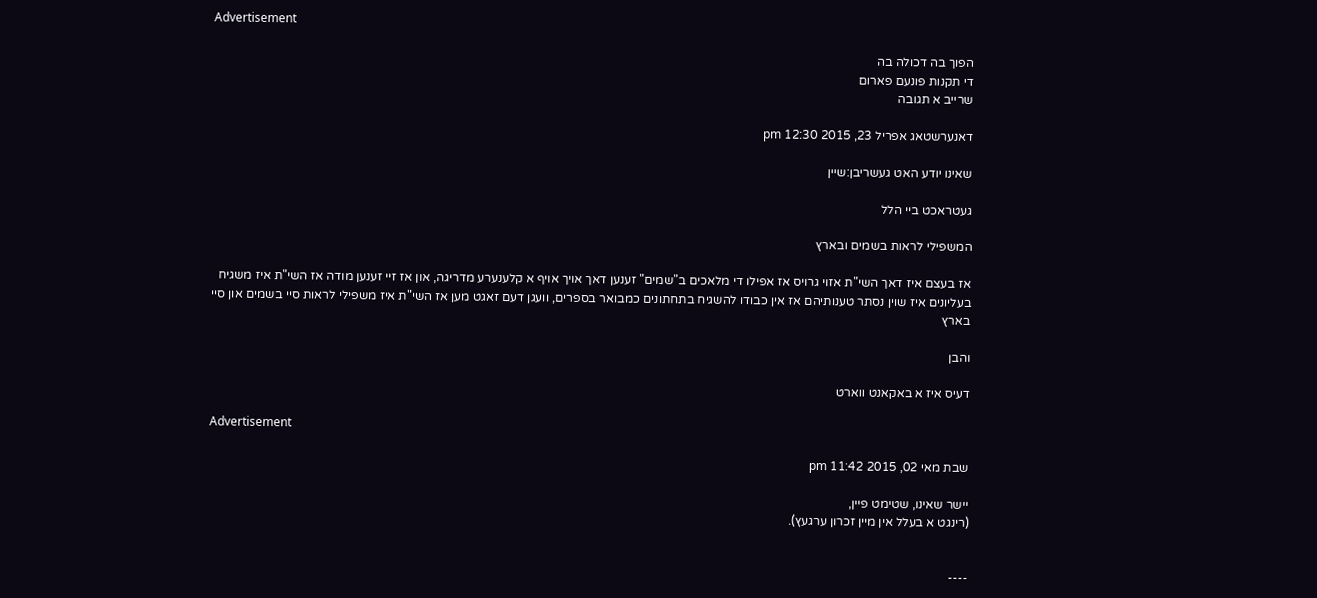Advertisement

הפוך בה דכולה בה
די תקנות פונעם פארום
שרייב א תגובה

דאנערשטאג אפריל 23, 2015 12:30 pm

שאינו יודע האט געשריבן:שיין

געטראכט ביי הלל

המשפילי לראות בשמים ובארץ

אז בעצם איז דאך השי"ת אזוי גרויס אז אפילו די מלאכים ב"שמים" זענען דאך אויך אויף א קלענערע מדריגה, און אז זיי זענען מודה אז השי"ת איז משגיח בעליונים איז שוין נסתר טענותיהם אז אין כבודו להשגיח בתחתונים כמבואר בספרים, וועגן דעם זאגט מען אז השי"ת איז משפילי לראות סיי בשמים און סיי בארץ

והבן

דעיס איז א באקאנט ווארט

Advertisement

שבת מאי 02, 2015 11:42 pm

יישר שאינו, שטימט פיין,
(רינגט א בעלל אין מיין זכרון ערגעץ).


----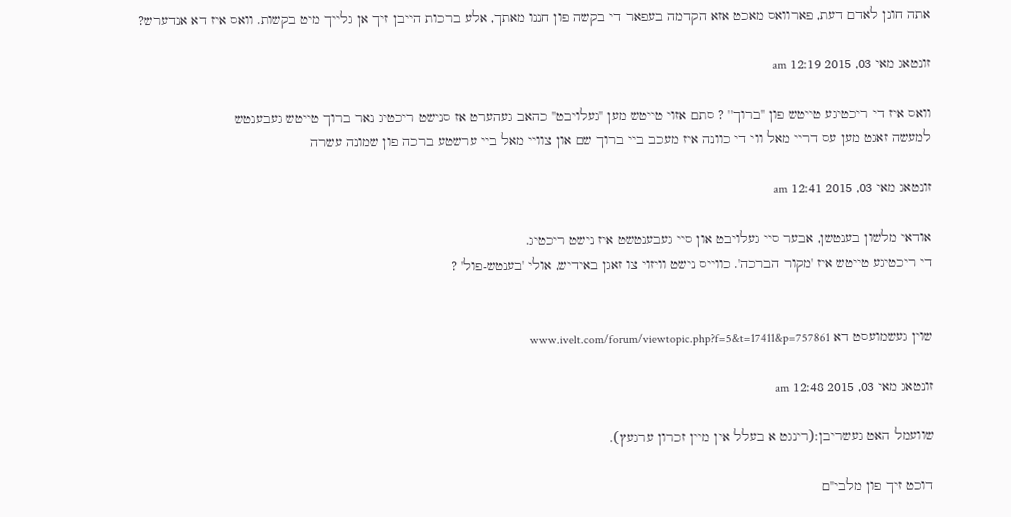אתה חונן לאדם דעת, פארוואס מאכט אזא הקדמה בעפאר די בקשה פון חננו מאתך, אלע ברכות הייבן זיך אן גלייך מיט בקשות. וואס איז דא אנדערש?

זונטאג מאי 03, 2015 12:19 am

וואס איז די ריכטיגע טייטש פון ''ברוך'' ? סתם אזוי טייטש מען ''געלויבט'' כהאב געהערט אז סנישט ריכטיג נאר ברוך טייטש געבענטש
למעשה זאגט מען עס דריי מאל ווי די כוונה איז מעכב ביי ברוך שם און צוויי מאל ביי ערשטע ברכה פון שמונה עשרה

זונטאג מאי 03, 2015 12:41 am

אודאי מלשון בענטשן, אבער סיי געלויבט און סיי געבענטשט איז נישט ריכטיג.
די ריכטיגע טייטש איז 'מקור הברכה'. כווייס נישט וויזוי צו זאגן באידיש, אולי 'בענטש-פול' ?


שוין געשמועסט דא www.ivelt.com/forum/viewtopic.php?f=5&t=17411&p=757861

זונטאג מאי 03, 2015 12:48 am

שוועמל האט געשריבן:(רינגט א בעלל אין מיין זכרון ערגעץ).

דוכט זיך פון מלבי"ם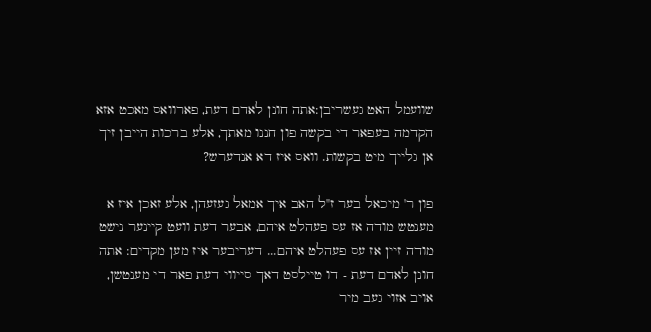שוועמל האט געשריבן:אתה חונן לאדם דעת, פארוואס מאכט אזא הקדמה בעפאר די בקשה פון חננו מאתך, אלע ברכות הייבן זיך אן גלייך מיט בקשות. וואס איז דא אנדערש?

פון ר' מיכאל בער ז"ל האב איך אמאל געזעהן, אלע זאכן איז א מענטש מודה אז עס פעהלט איהם, אבער דעת וועט קיינער נישט מודה זיין אז עס פעהלט איהם... דעריבער איז מען מקדים: אתה חונן לאדם דעת - דו טיילסט דאך סייווי דעת פאר די מענטשן, אויב אזוי געב מיר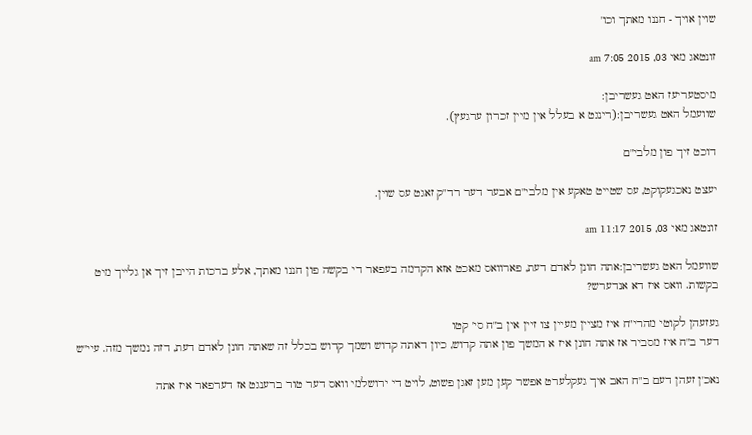שוין אויך - חננו מאתך וכו'

זונטאג מאי 03, 2015 7:05 am

מיסטעריעז האט געשריבן:
שוועמל האט געשריבן:(רינגט א בעלל אין מיין זכרון ערגעץ).

דוכט זיך פון מלבי"ם

יעצט נאכגעקוקט, עס שטייט טאקע אין מלבי"ם אבער דער רד"ק זאגט עס שוין.

זונטאג מאי 03, 2015 11:17 am

שוועמל האט געשריבן:אתה חונן לאדם דעת, פארוואס מאכט אזא הקדמה בעפאר די בקשה פון חננו מאתך, אלע ברכות הייבן זיך אן גלייך מיט בקשות. וואס איז דא אנדערש?

געזעהן לקוטי מהרי"ח איז מציין מעיין צו זיין אין ב"ח סי' קטו
דער ב"ח איז מסביר אז אתה חונן איז א המשך פון אתה קדוש, כיון דאתה קדוש ושמך קדוש בכלל זה שאתה חונן לאדם דעת, דזה נמשך מזה. עיי"ש

נאכ'ן זעהן דעם ב"ח האב איך געקלערט אפשר קען מען זאגן פשוט, לויט די ירושלמי וואס דער טור ברענגט אז דערפאר איז אתה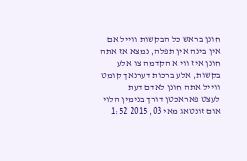חונן בראש כל הבקשות ווייל אם אין בינה אין תפלה, נמצא אז אתה חונן איז ווי א הקדמה צו אלע בקשות, אלע ברכות דערנאך קומט ווייל אתה חונן לאדם דעת
לעצט פאראכטן דורך בנימין הלוי אום זונטאג מאי 03, 2015 1:52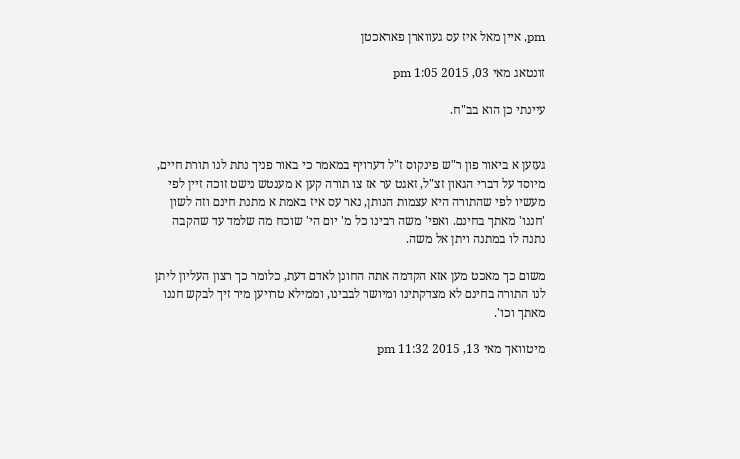pm, איין מאל איז עס געווארן פאראכטן

זונטאג מאי 03, 2015 1:05 pm

עיינתי כן הוא בב"ח.


געזען א ביאור פון ר"ש פינקוס ז"ל דערויף במאמר כי באור פניך נתת לנו תורת חיים, מיוסד על דברי הגאון זצ"ל, זאגט ער אז צו תורה קען א מענטש נישט זוכה זיין לפי מעשיו לפי שהתורה היא עצמות הנותן, נאר עס איז באמת א מתנת חינם וזה לשון 'חננו' מאתך בחינם. ואפי' משה רבינו כל מ' יום הי' שוכח מה שלמד עד שהקבה נתנה לו במתנה ויתן אל משה.

משום כך מאכט מען אזא הקדמה אתה החונן לאדם דעת, כלומר כך רצון העליון ליתן לנו התורה בחינם לא מצדקתינו ומיושר לבבינו, וממילא טרויען מיר זיך לבקש חננו מאתך וכו'.

מיטוואך מאי 13, 2015 11:32 pm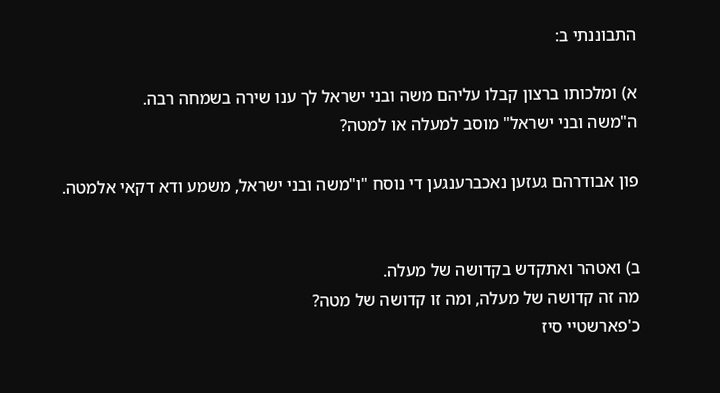התבוננתי ב:

א) ומלכותו ברצון קבלו עליהם משה ובני ישראל לך ענו שירה בשמחה רבה.
ה"משה ובני ישראל" מוסב למעלה או למטה?

פון אבודרהם געזען נאכברענגען די נוסח "ו"משה ובני ישראל, משמע ודא דקאי אלמטה.


ב) ואטהר ואתקדש בקדושה של מעלה.
מה זה קדושה של מעלה, ומה זו קדושה של מטה?
כ'פארשטיי סיז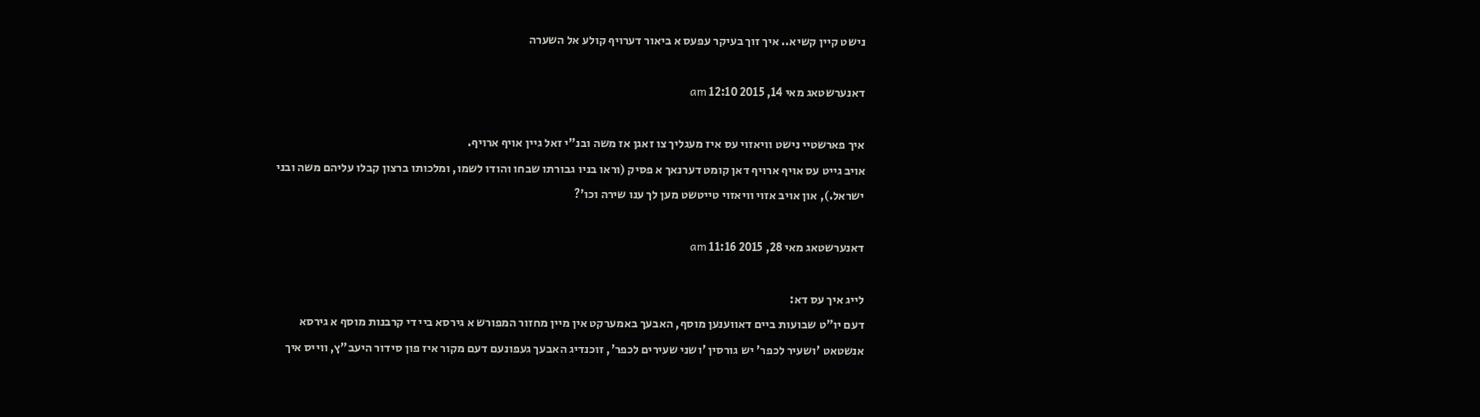נישט קיין קשיא.. איך זוך בעיקר עפעס א ביאור דערויף קולע אל השערה

דאנערשטאג מאי 14, 2015 12:10 am

איך פארשטיי נישט וויאזוי עס איז מעגליך צו זאגן אז משה ובנ"י זאל גיין אויף ארויף.
אויב גייט עס אויף ארויף דאן קומט דערנאך א פסיק (וראו בניו גבורתו שבחו והודו לשמו, ומלכותו ברצון קבלו עליהם משה ובני ישראל.), און אויב אזוי וויאזוי טייטשט מען לך ענו שירה וכו'?

דאנערשטאג מאי 28, 2015 11:16 am

לייג איך עס דא:
דעם יו"ט שבועות ביים דאווענען מוסף, האבעך באמערקט אין מיין מחזור המפורש א גירסא ביי די קרבנות מוסף א גירסא אנשטאט 'ושעיר לכפר' יש גורסין 'ושני שעירים לכפר', זוכנדיג האבעך געפונעם דעם מקור איז פון סידור היעב"ץ, ווייס איך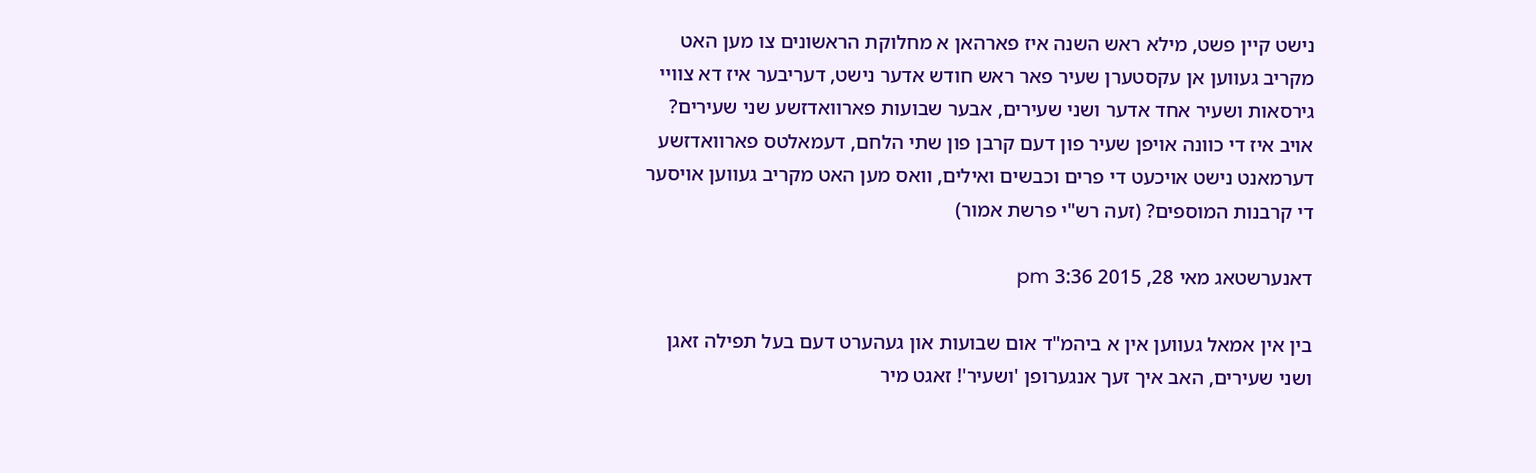נישט קיין פשט, מילא ראש השנה איז פארהאן א מחלוקת הראשונים צו מען האט מקריב געווען אן עקסטערן שעיר פאר ראש חודש אדער נישט, דעריבער איז דא צוויי גירסאות ושעיר אחד אדער ושני שעירים, אבער שבועות פארוואדזשע שני שעירים?
אויב איז די כוונה אויפן שעיר פון דעם קרבן פון שתי הלחם, דעמאלטס פארוואדזשע דערמאנט נישט אויכעט די פרים וכבשים ואילים, וואס מען האט מקריב געווען אויסער די קרבנות המוספים? (זעה רש"י פרשת אמור)

דאנערשטאג מאי 28, 2015 3:36 pm

בין אין אמאל געווען אין א ביהמ"ד אום שבועות און געהערט דעם בעל תפילה זאגן ושני שעירים, האב איך זעך אנגערופן 'ושעיר'! זאגט מיר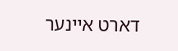דארט איינער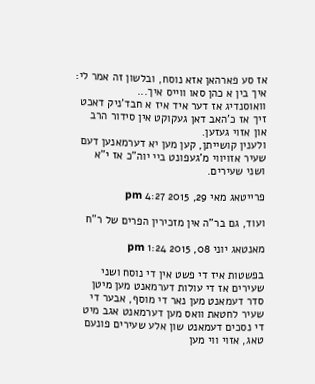אז סע פארהאן אזא נוסח, ובלשון זה אמר לי: איך בין א כהן סאו ווייס איך...
וואוסנדיג אז דער איד איז א חבד'ניק דאכט זיך אז כ'האב דאן געקוקט אין סידור הרב און אזוי געזען.
ולענין קושייתן, קען מען יא דערמאנען דעם שעיר אזויווי מ'געפונט ביי יוה"כ אז י"א ושני שעירים.

פרייטאג מאי 29, 2015 4:27 pm

ועוד, גם בר"ה אין מזכירין הפרים של ר"ח

מאנטאג יוני 08, 2015 1:24 pm

בפשטות איז די פשט אין די נוסח ושני שעירים אז די עולות דערמאנט מען מיטן סדר דעמאנט מען נאר די מוסף, אבער די שעיר לחטאת וואס מען דערמאנט אגב מיט די נסכים דעמאנט שון אלע שעירים פונעם טאג, אזוי ווי מען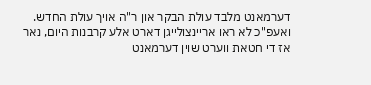דערמאנט מלבד עולת הבקר און ר"ה אויך עולת החדש. ואעפ"כ לא ראו אריינצולייגן דארט אלע קרבנות היום, נאר אז די חטאת ווערט שוין דערמאנט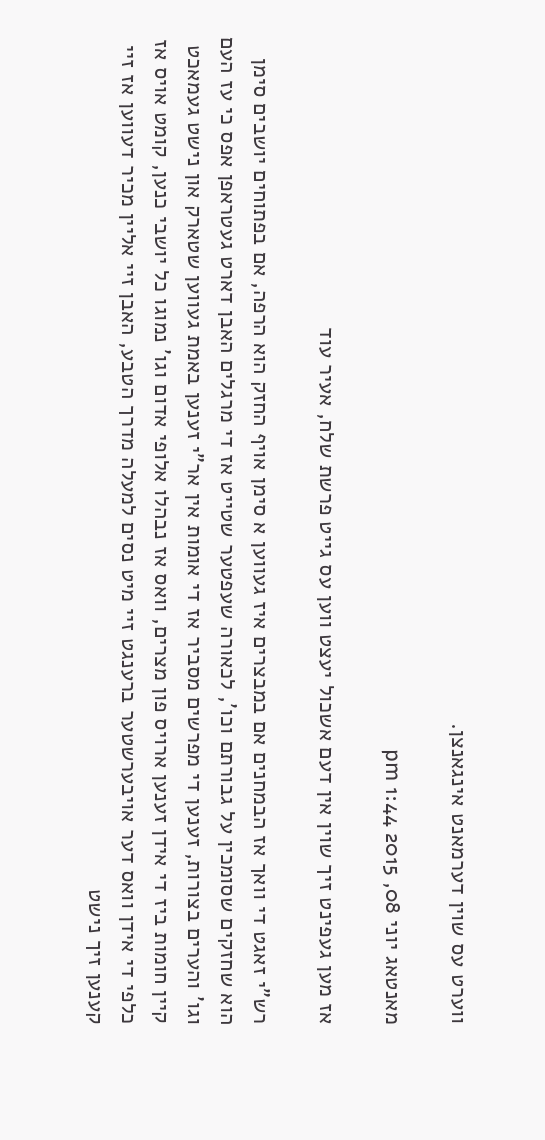ווערט עס שוין דערמאנט אינגאנצן.

מאנטאג יוני 08, 2015 1:44 pm

אז מען געפינט זיך שוין אין דעם אשכול יעצט ווען עס גייט פרשת שלח, אעיר עוד

רש"י זאגט די וואך אז הבמחנים אם במבצרים איז געווען א סימן אויף החזק הוא הרפה, אם בפתוחים יושבים סימן הוא שחזקים שסומכין על גבורתם וכו', לכאורה שעפטער שטייט אז די מרגלים האבן דארט געטראפן אפס כי עז העם וגו' והערים בצורות, זענען די מפרשים מסביר אז די אומות אין אר"י זענען באמת געווען שטארק און נישט געמאכט קיין חומות ביז די אידן זענען ארויס פון מצרים, וואס אז נבהלו אלופי אדום וגו' נמוגו כל יושבי כנען, קומט אויס אז כלפי די אידן וואס דער אויבערשטער ברענגט זיי מיט נסים למעלה מדרך הטבע, האבן זיי אליין מכיר דעווען אז זיי קענען זיך נישט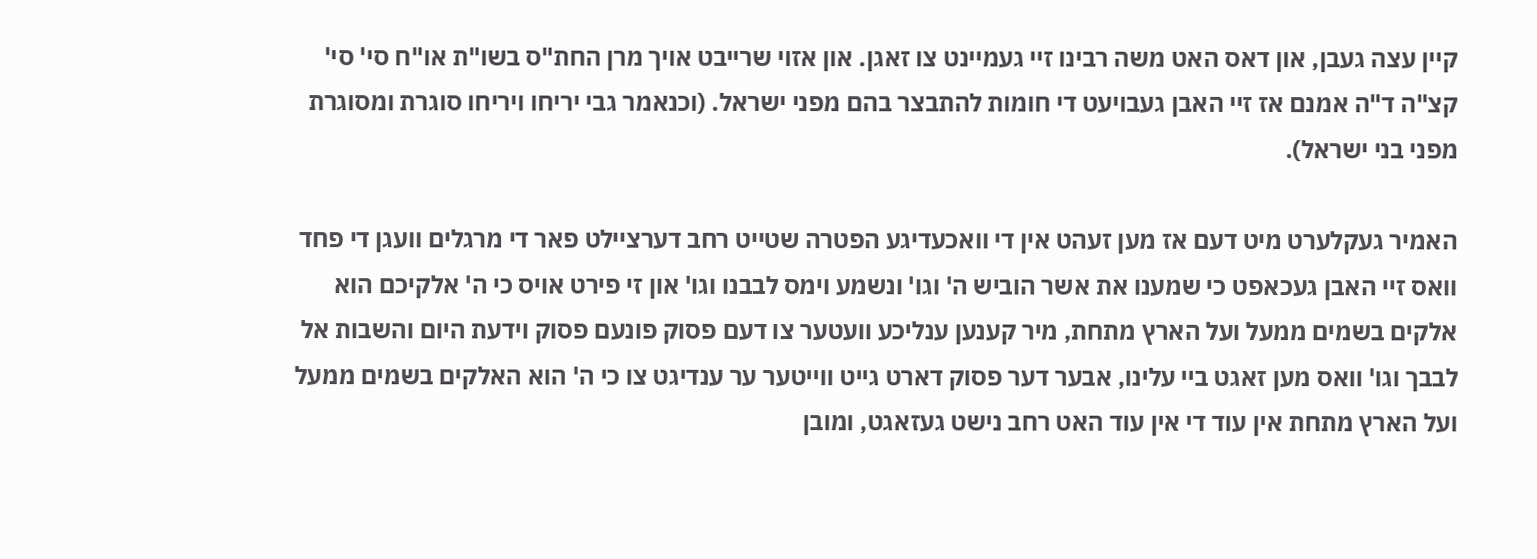קיין עצה געבן, און דאס האט משה רבינו זיי געמיינט צו זאגן. און אזוי שרייבט אויך מרן החת"ס בשו"ת או"ח סי' סי' קצ"ה ד"ה אמנם אז זיי האבן געבויעט די חומות להתבצר בהם מפני ישראל. (וכנאמר גבי יריחו ויריחו סוגרת ומסוגרת מפני בני ישראל).

האמיר געקלערט מיט דעם אז מען זעהט אין די וואכעדיגע הפטרה שטייט רחב דערציילט פאר די מרגלים וועגן די פחד וואס זיי האבן געכאפט כי שמענו את אשר הוביש ה' וגו' ונשמע וימס לבבנו וגו' און זי פירט אויס כי ה' אלקיכם הוא אלקים בשמים ממעל ועל הארץ מתחת, מיר קענען ענליכע וועטער צו דעם פסוק פונעם פסוק וידעת היום והשבות אל לבבך וגו' וואס מען זאגט ביי עלינו, אבער דער פסוק דארט גייט ווייטער ער ענדיגט צו כי ה' הוא האלקים בשמים ממעל ועל הארץ מתחת אין עוד די אין עוד האט רחב נישט געזאגט, ומובן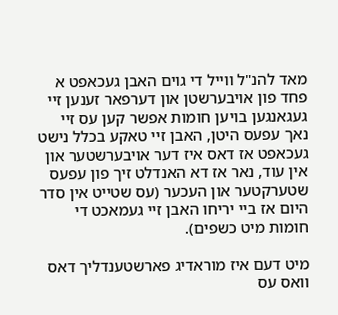מאד להנ"ל ווייל די גוים האבן געכאפט א פחד פון אויבערשטן און דערפאר זענען זיי געגאנגען בויען חומות אפשר קען עס זיי נאך עפעס היטן, האבן זיי טאקע בכלל נישט געכאפט אז דאס איז דער אויבערשטער און אין עוד, נאר אז דא האנדלט זיך פון עפעס שטערקטער און העכער (עס שטייט אין סדר היום אז ביי יריחו האבן זיי געמאכט די חומות מיט כשפים).

מיט דעם איז מוראדיג פארשטענדליך דאס וואס עס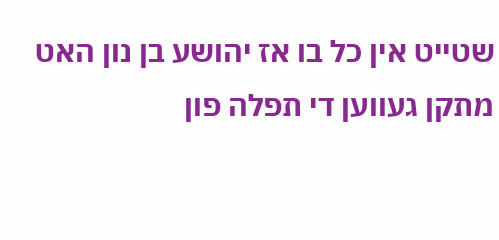שטייט אין כל בו אז יהושע בן נון האט מתקן געווען די תפלה פון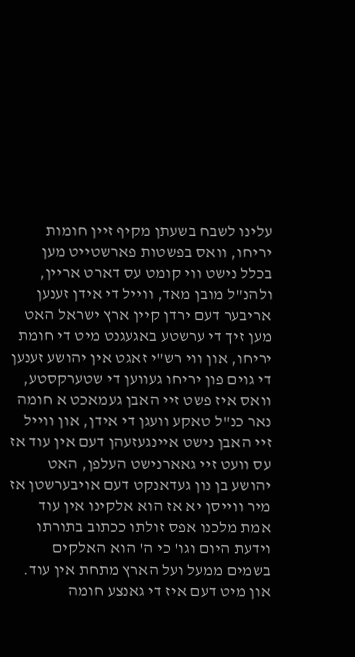עלינו לשבח בשעתן מקיף זיין חומות יריחו, וואס בפשטות פארשטייט מען בכלל נישט ווי קומט עס דארט אריין, ולהנ"ל מובן מאד, ווייל די אידן זענען אריבער דעם ירדן קיין ארץ ישראל האט מען זיך די ערשטע באגעגנט מיט די חומת יריחו, און ווי רש"י זאגט אין יהושע זענען די גוים פון יריחו געווען די שטערקסטע, וואס איז פשט זיי האבן געמאכט א חומה נאר כנ"ל טאקע וועגן די אידן, און ווייל זיי האבן נישט איינגעזעהן דעם אין עוד אז עס וועט זיי גאארנישט העלפן, האט יהושע בן נון געדאנקט דעם אויבערשטן אז מיר ווייסן יא אז הוא אלקינו אין עוד אמת מלכנו אפס זולתו ככתוב בתורתו וידעת היום וגו' כי ה' הוא האלקים בשמים ממעל ועל הארץ מתחת אין עוד.
און מיט דעם איז די גאנצע חומה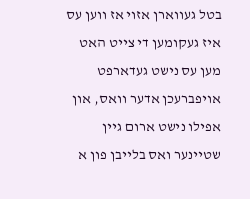בטל געווארן אזוי אז ווען עס איז געקומען די צייט האט מען עס נישט געדארפט אויפברעכן אדער וואס, און אפילו נישט ארום גיין שטיינער ואס בלייבן פון א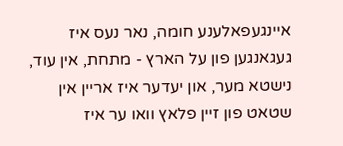איינגעפאלענע חומה, נאר נעס איז געגאנגען פון על הארץ - מתחת, אין עוד, נישטא מער, און יעדער איז אריין אין שטאט פון זיין פלאץ וואו ער איז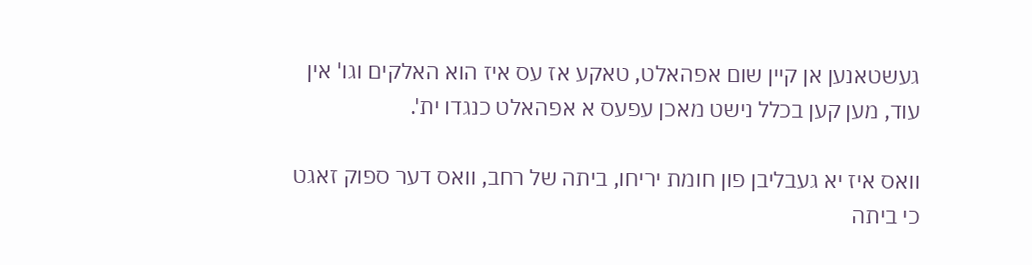געשטאנען אן קיין שום אפהאלט, טאקע אז עס איז הוא האלקים וגו' אין עוד, מען קען בכלל נישט מאכן עפעס א אפהאלט כנגדו ית'.

וואס איז יא געבליבן פון חומת יריחו, ביתה של רחב, וואס דער ספוק זאגט כי ביתה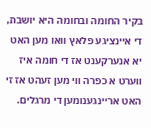בקיר החומה ובחומה היא יושבת, די איינציגע פלאץ וואו מען האט יא אנערקענט אז די חומה איז ווערט א כפרה ווי מען זעהט אז זי האט אריינגענומען די מרגלים.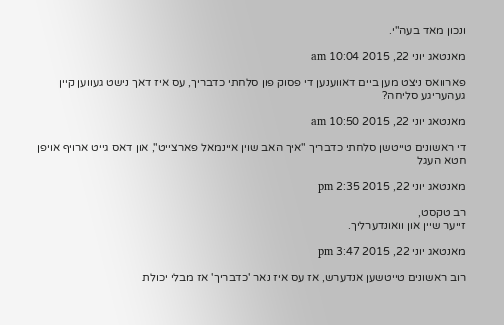ונכון מאד בעה"י.

מאנטאג יוני 22, 2015 10:04 am

פארוואס ניצט מען ביים דאווענען די פסוק פון סלחתי כדבריך, עס איז דאך נישט געווען קיין געהעריגע סליחה?

מאנטאג יוני 22, 2015 10:50 am

די ראשונים טייטשן סלחתי כדבריך "איך האב שוין איינמאל פארצייט", און דאס גייט ארויף אויפן חטא העגל

מאנטאג יוני 22, 2015 2:35 pm

רב טקסט,
זייער שיין און וואונדערליך.

מאנטאג יוני 22, 2015 3:47 pm

רוב ראשונים טייטשען אנדערש, אז עס איז נאר 'כדבריך' אז מבלי יכולת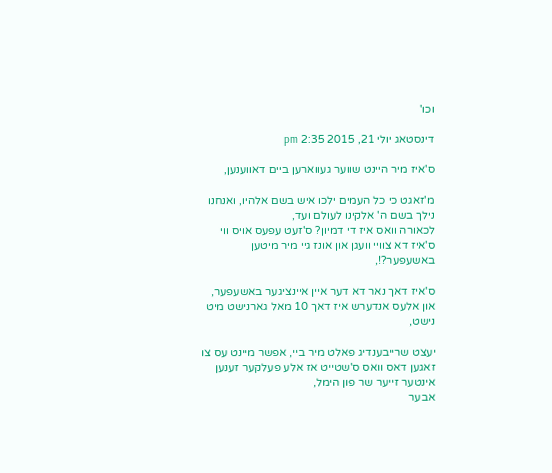וכו'

דינסטאג יולי 21, 2015 2:35 pm

ס'איז מיר היינט שווער געווארען ביים דאווענען,

מ'זאגט כי כל העמים ילכו איש בשם אלהיו, ואנחנו נילך בשם ה' אלקינו לעולם ועד,
לכאורה וואס איז די דמיון? ס'זעט עפעס אויס ווי ס'איז דא צוויי וועגן און אונז גיי מיר מיטען באשעפער?!,

ס'איז דאך נאר דא דער איין איינציגער באשעפער, און אלעס אנדערש איז דאך 10 מאל גארנישט מיט נישט,

יעצט שרייבענדיג פאלט מיר ביי, אפשר מיינט עס צו זאגען דאס וואס ס'שטייט אז אלע פעלקער זענען אינטער זייער שר פון הימל,
אבער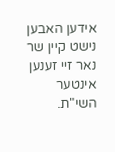אידען האבען נישט קיין שר נאר זיי זענען אינטער השי"ת.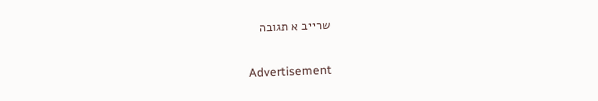שרייב א תגובה

Advertisement